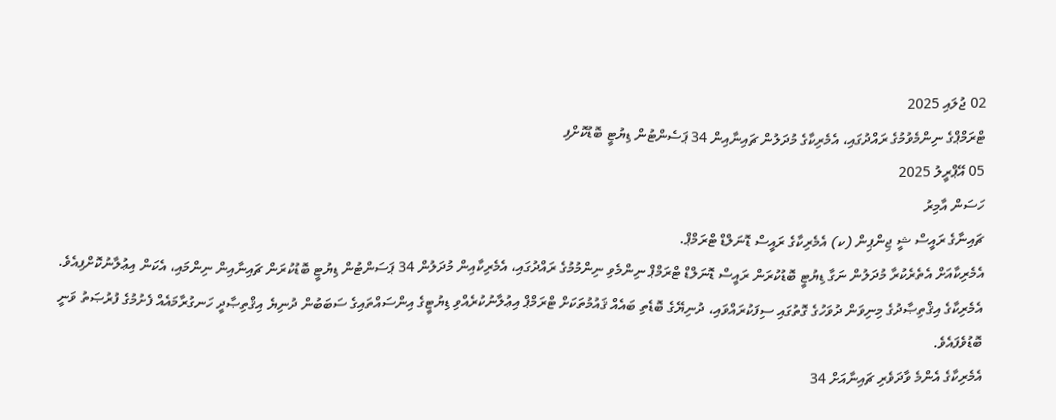02 ޖުލައި 2025
ޓްރަމްޕްގެ ނިންމެވުމުގެ ރައްދުގައި، އެމެރިކާގެ މުދަލުން ޗައިނާއިން 34 ޕަސެންޓުން ޑިޔުޓީ ބޮޑުކޮށްފި
05 އޭޕްރީލު 2025
ހަސަން އާމިރު
ޗައިނާގެ ރައީސް ޝީ ޖިންޕިން (ކ) އެމެރިކާގެ ރައީސް ޑޮނަލްޑް ޓްރަމްޕް.
އެމެރިކާއަށް އެތެރެކުރާ މުދަލުން ނަގާ ޑިޔުޓީ ބޮޑުކުރަން ރައީސް ޑޮނަލްޑް ޓްރަމްޕް ނިންމެވި ނިންމުމުގެ ރައްދުގައި، އެމެރިކާއިން މުދަލުން 34 ޕަސަންޓުން ޑިޔުޓީ ބޮޑުކުރަން ޗައިނާއިން ނިންމައި، އެކަން އިޢުލާނުކޮށްފިއެވެ.
އެމެރިކާގެ އިޤްތިޞާދުގެ މިނިވަން ދުވަހުގެ ގޮތުގައި ސިފަކުރައްވައި، ދުނިޔޭގެ ބޮޑެތި ބައެއް ޤައުމުތަކަށް ޓްރަމްޕް އިޢުލާނުކުރެއްވި ޑިޔުޓީގެ އިންސައްތައިގެ ސަބަބުން ދުނިޔެ އިޤްތިޞާދީ ހަނގުރާމައެއް ފެށުމުގެ ފުރުޞަތު ވަނީ ބޮޑުވެފައެވެ.
އެމެރިކާގެ އެންމެ ވާދަވެރި ޗައިނާއަށް 34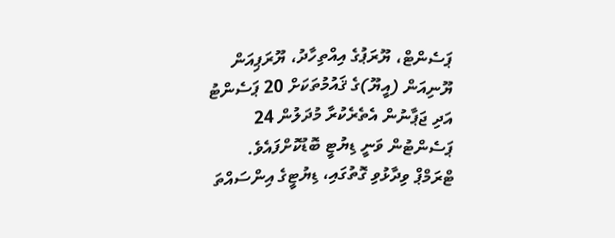ޕަސެންޓް، ޔޫރަޕުގެ އިއްތިހާދު، ޔޫރަޕިއަން ޔޫނިއަން (އީޔޫ)ގެ ޤައުމުތަކަށް 20 ޕަސެންޓު އަދި ޖަޕާނުން އެތެރެކުރާ މުދަލުން 24 ޕަސެންޓުން ވަނީ ޑިޔުޓީ ބޮޑުކޮށްފައެވެ.
ޓްރަމްޕް ވިދާޅުވި ގޮތުގައި، ޑިޔުޓީގެ އިންސައްތަ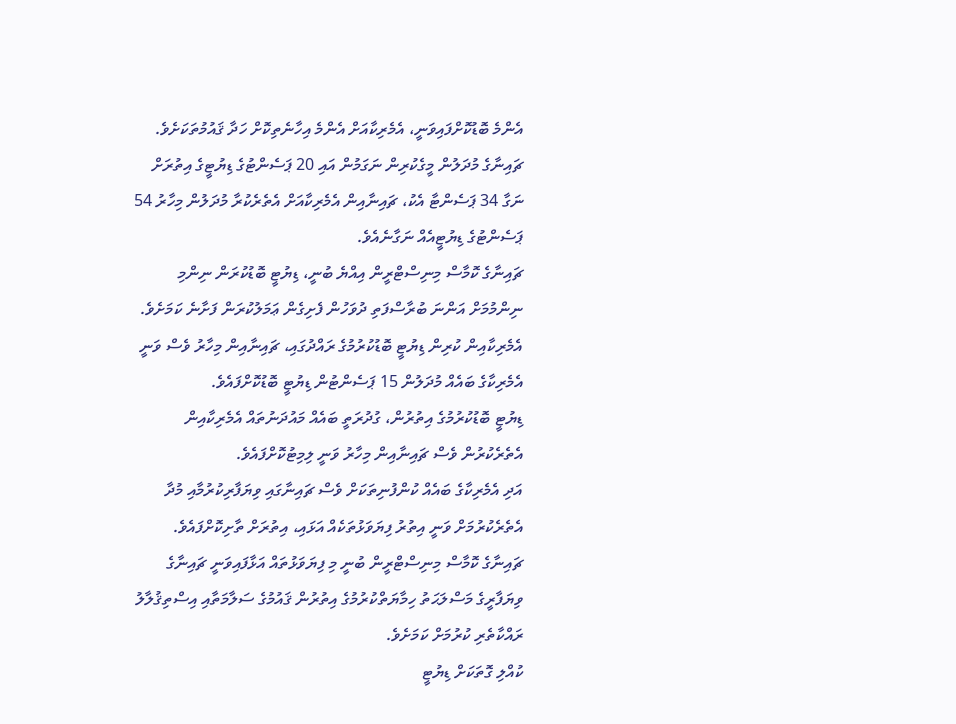އެންމެ ބޮޑުކޮށްފައިވަނީ، އެމެރިކާއަށް އެންމެ އިހާނެތިކޮށް ހަދާ ޤައުމުތަކަށެވެ.
ޗައިނާގެ މުދަލުން މީގެކުރިން ނަގަމުން އައި 20 ޕަސެންޓުގެ ޑިޔުޓީގެ އިތުރަށް ނަގާ 34 ޕަސެންޓާ އެކު، ޗައިނާއިން އެމެރިކާއަށް އެތެރެކުރާ މުދަލުން މިހާރު 54 ޕަސެންޓުގެ ޑިޔުޓީއެއް ނަގާނެއެވެ.
ޗައިނާގެ ކޮމާސް މިނިސްޓްރީން އިއްޔެ ބުނީ، ޑިޔުޓީ ބޮޑުކުރަން ނިންމި ނިންމުމަށް އަންނަ ބުރާސްފަތި ދުވަހުން ފެށިގެން ޢަމަލުކުރަން ފަށާނެ ކަމަށެވެ. އެމެރިކާއިން ކުރިން ޑިޔުޓީ ބޮޑުކުރުމުގެ ރައްދުގައި، ޗައިނާއިން މިހާރު ވެސް ވަނީ އެމެރިކާގެ ބައެއް މުދަލުން 15 ޕަސެންޓުން ޑިޔުޓީ ބޮޑުކޮށްފައެވެ.
ޑިޔުޓީ ބޮޑުކުރުމުގެ އިތުރުން، ގުދުރަތީ ބައެއް މައުދަނުތައް އެމެރިކާއިން އެތެރެކުރުން ވެސް ޗައިނާއިން މިހާރު ވަނީ ލިމިޓުކޮށްފައެވެ.
އަދި އެމެރިކާގެ ބައެއް ކުންފުނިތަކަށް ވެސް ޗައިނާގައި ވިޔަފާރިކުރުމާއި މުދާ އެތެރެކުރުމަށް ވަނީ އިތުރު ފިޔަވަޅުތަކެއް އަޅައި، އިތުރަށް ތާށިކޮށްފައެވެ.
ޗައިނާގެ ކޮމާސް މިނިސްޓްރީން ބުނީ މި ފިޔަވަޅުތައް އަޅާފައިވަނީ ޗައިނާގެ ވިޔަފާރީގެ މަސްލަޙަތު ހިމާޔަތްކުރުމުގެ އިތުރުން ޤައުމުގެ ސަލާމަތާއި އިސްތިޤުލާލު ރައްކާތެރި ކުރުމަށް ކަމަށެވެ.
ކުއްލި ގޮތަކަށް ޑިޔުޓީ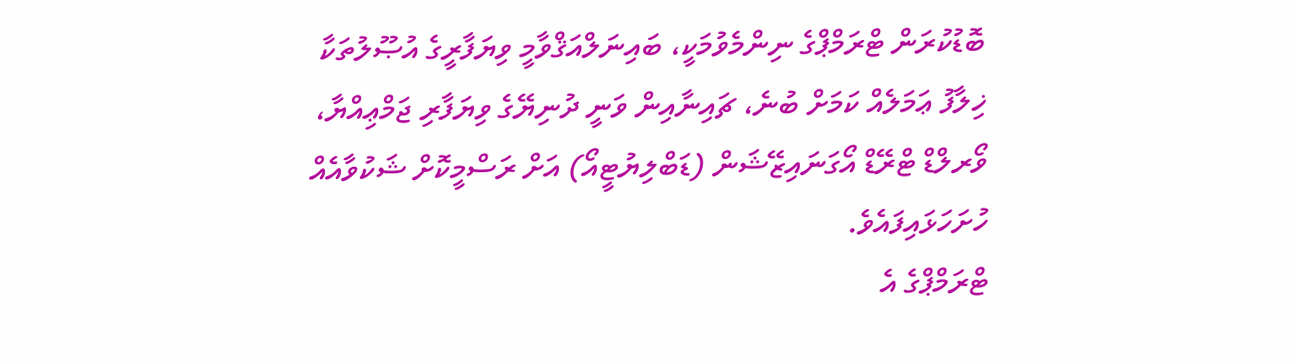ބޮޑުކުރަން ޓްރަމްޕްގެ ނިންމެވުމަކީ، ބައިނަލްއަޤްވާމީ ވިޔަފާރީގެ އުޞޫލުތަކާ ޚިލާފު ޢަމަލެއް ކަމަށް ބުނެ، ޗައިނާއިން ވަނީ ދުނިޔޭގެ ވިޔަފާރި ޖަމްޢިއްޔާ، ވޯރލްޑް ޓްރޭޑް އޯގަނައިޒޭޝަން (ޑަބްލިޔުޓީއޯ) އަށް ރަސްމީކޮށް ޝަކުވާއެއް ހުށަހަޅައިފައެވެ.
ޓްރަމްޕްގެ އެ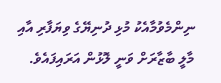ނިންމެވުމާއެކު މުޅި ދުނިޔޭގެ ވިޔަފާރި އާއި މާލީ ބާޒާރަށް ވަނީ ލޮޅުން އަރައިފައެވެ.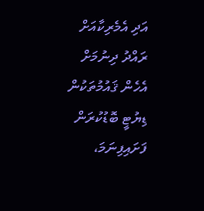އަދި އެމެރިކާއަށް ރައްދު ދިނުމަށް އެހެން ޤައުމުތަކުން ޑިޔުޓީ ބޮޑުކުރަން ފަށައިފިނަމަ،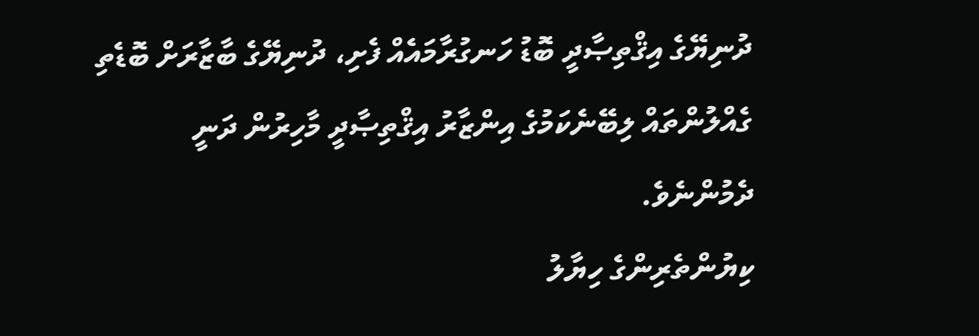ދުނިޔޭގެ އިޤްތިޞާދީ ބޮޑު ހަނގުރާމައެއް ފެށި، ދުނިޔޭގެ ބާޒާރަށް ބޮޑެތި ގެއްލުންތައް ލިބޭނެކަމުގެ އިންޒާރު އިޤްތިޞާދީ މާހިރުން ދަނީ ދެމުންނެވެ.
ކިޔުންތެރިންގެ ހިޔާލު